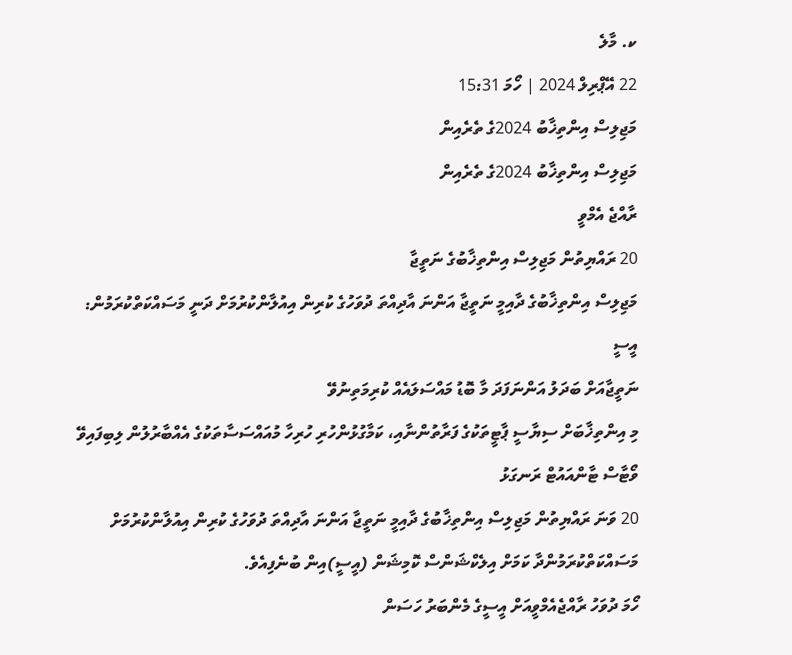ކ. މާލެ
22 އޭޕްރިލް 2024 | ހޯމަ 15:31
މަޖިލިސް އިންތިޚާބު 2024ގެ ތެރެއިން
މަޖިލިސް އިންތިޚާބު 2024ގެ ތެރެއިން
ރާއްޖެ އެމްވީ
20 ރައްޔިތުން މަޖިލިސް އިންތިޚާބުގެ ނަތީޖާ
މަޖިލިސް އިންތިޚާބުގެ ދާއިމީ ނަތީޖާ އަންނަ އާދިއްތަ ދުވަހުގެ ކުރިން އިއުލާންކުރުމަށް ދަނީ މަސައްކަތްކުރަމުން: އީސީ
ނަތީޖާއަށް ބަދަލު އަންނަފަދަ މާ ބޮޑު މައްސަލައެއް ކުރިމަތިނުވޭ
މި އިންތިޚާބަށް ސިޔާސީ ޕާޓީތަކުގެ ފަރާތުންނާއި، ކަމާގުޅުންހުރި ހުރިހާ މުއައްސަސާތަކުގެ އެއްބާރުލުން ލިބިފައިވޭ
ވޯޓާސް ޓާންއައުޓް ރަނގަޅު
20 ވަނަ ރައްޔިތުން މަޖިލިސް އިންތިޚާބުގެ ދާއިމީ ނަތީޖާ އަންނަ އާދިއްތަ ދުވަހުގެ ކުރިން އިއުލާންކުރުމަށް މަސައްކަތްކުރަމުންދާ ކަމަށް އިލެކްޝަންސް ކޮމިޝަން (އީސީ)އިން ބުނެފިއެވެ.
ހޯމަ ދުވަހު ރާއްޖެއެމްވީއަށް އީސީގެ މެންބަރު ހަސަން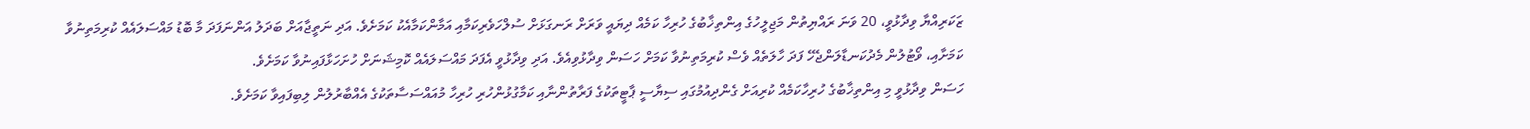ޒަކަރިއްޔާ ވިދާޅުވީ، 20 ވަނަ ރައްޔިތުން މަޖިލީހުގެ އިންތިޚާބުގެ ހުރިހާ ކަމެއް ދިޔައީ ވަރަށް ރަނގަޅަށް ސުލްހަވެރިކަމާއި އަމާންކަމާއެކު ކަމަށެވެ. އަދި ނަތީޖާއަށް ބަދަލު އަންނަފަދަ މާ ބޮޑު މައްސަލައެއް ކުރިމަތިނުވާ ކަމަށާއި، ވޯޓުލުން މެދުކަނޑާލަންޖެހޭ ފަދަ ހާލަތެއް ވެސް ކުރިމަތިނުވާ ކަމަށް ހަސަން ވިދާޅުވިއެވެ. އަދި ވިދާޅުވީ އެފަދަ މައްސަލައެއް ކޮމިޝަނަށް ހުށަހަޅާފައިނުވާ ކަމަށެވެ.
ހަސަން ވިދާޅުވީ މި އިންތިޚާބުގެ ހުރިހާކަމެއް ކުރިއަށް ގެންދިއުމުގައި ސިޔާސީ ޕާޓީތަކުގެ ފަރާތުންނާއި ކަމާގުޅުންހުރި ހުރިހާ މުއައްސަސާތަކުގެ އެއްބާރުލުން ލިބިފައިވާ ކަމަށެވެ.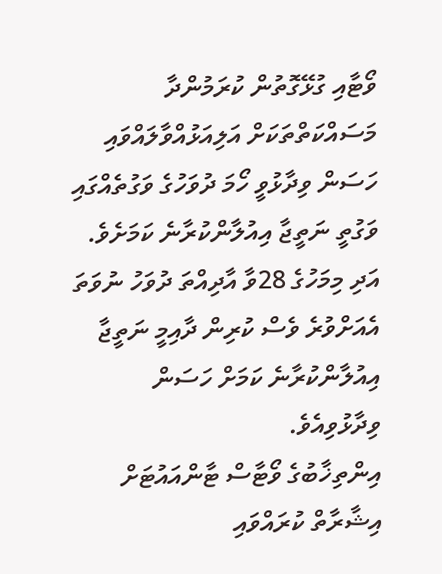ވޯޓާއި ގުޅޭގޮތުން ކުރަމުންދާ މަސައްކަތްތަކަށް އަލިއަޅުއްވާލައްވައި ހަސަން ވިދާޅުވީ ހޯމަ ދުވަހުގެ ވަގުތެއްގައި ވަގުތީ ނަތީޖާ އިއުލާންކުރާނެ ކަމަށެވެ. އަދި މިމަހުގެ 28ވާ އާދިއްތަ ދުވަހު ނުވަތަ އެއަށްވުރެ ވެސް ކުރިން ދާއިމީ ނަތީޖާ އިއުލާންކުރާނެ ކަމަށް ހަސަން ވިދާޅުވިއެވެ.
އިންތިޚާބުގެ ވޯޓާސް ޓާންއައުޓަށް އިޝާރާތް ކުރައްވައި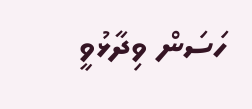ހަސަން ވިދާޅުވީ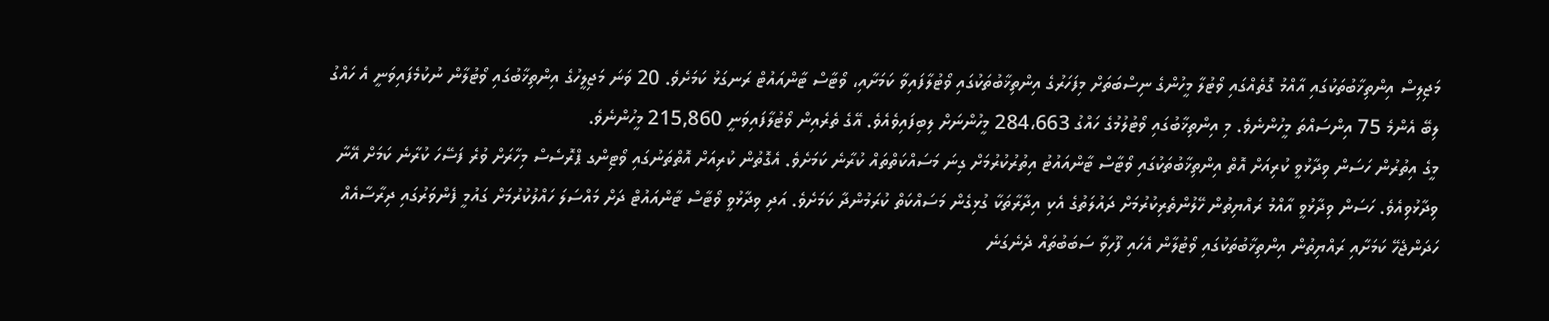މަޖިލިސް އިންތިޚާބުތަކުގައި އާއްމު ގޮތެއްގައި ވޯޓުލާ މީހުންގެ ނިސްބަތަށް މިފަހަރުގެ އިންތިޚާބުތަކުގައި ވޯޓުލާފައިވާ ކަމަށާއި، ވޯޓާސް ޓާންއައުޓް ރަނގަޅު ކަމަށެވެ. 20 ވަނަ މަޖިލީހުގެ އިންތިޚާބުގައި ވޯޓުލާން ނުކުމެފައިވަނީ އެ ހައްގު ލިބޭ އެންމެ 75 އިންސައްތަ މީހުންނެވެ. މި އިންތިޚާބުގައި ވޯޓުލުމުގެ ހައްގު 284،663 މީހުންނަށް ލިބިފައިވެއެވެ. އޭގެ ތެރެއިން ވޯޓުލާފައިވަނީ 215,860 މީހުންނެވެ.
މީގެ އިތުރުން ހަސަން ވިދާޅުވީ ކުރިއަށް އޮތް އިންތިޚާބުތަކުގައި ވޯޓާސް ޓާންއައުޓު އިތުރުކުރުމަށް ގިނަ މަސައްކަތްތައް ކުރާނެ ކަމަށެވެ. އެގޮތުން ކުރިއަށް އޮތްތަނުގައި ވޯޓިންގ ޕްރޮސެސް މިހާރަށް ވުރެ ފަސޭހަ ކުރާނެ ކަމަށް އޭނާ ވިދާޅުވިއެވެ. ހަސަން ވިދާޅުވީ އާއްމު ރައްޔިތުން ހޭލުންތެރިކުރުމަށް ދައުލަތުގެ އެކި އިދާރާތަކާ ގުޅިގެން މަސައްކަތް ކުރަމުންދާ ކަމަށެވެ. އަދި ވިދާޅުވީ ވޯޓާސް ޓާންއައުޓް ދަށް މައްސަލަ ހައްލުކުރުމަށް ގައުމީ ފެންވަރުގައި ދިރާސާއެއް ހަދަންޖެހޭ ކަމަށާއި ރައްޔިތުން އިންތިޚާބުތަކުގައި ވޯޓުލާން އެހައި ފޫހިވާ ސަބަބުތައް ދެނެގަނެ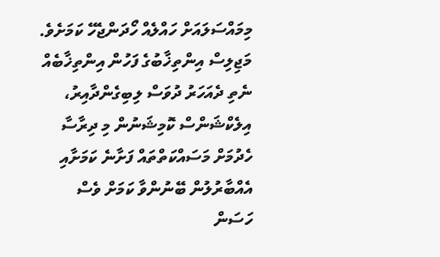މިމައްސަލައަށް ހައްލެއް ހޯދަންޖެހޭ ކަމަށެވެ.
މަޖިލިސް އިންތިޚާބުގެ ފަހުން އިންތިޚާބެއް ނެތި ދެއަހަރު ދުވަސް ލިބިގެންދާއިރު، އިލެކްޝަންސް ކޮމިޝަނުން މި ދިރާސާ ހެދުމަށް މަސައްކަތްތައް ފަށާނެ ކަމަށާއި އެއްބާރުލުން ބޭނުންވާ ކަމަށް ވެސް ހަސަން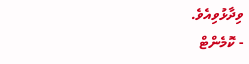ވިދާޅުވިއެވެ.
- ކޮމެންޓް